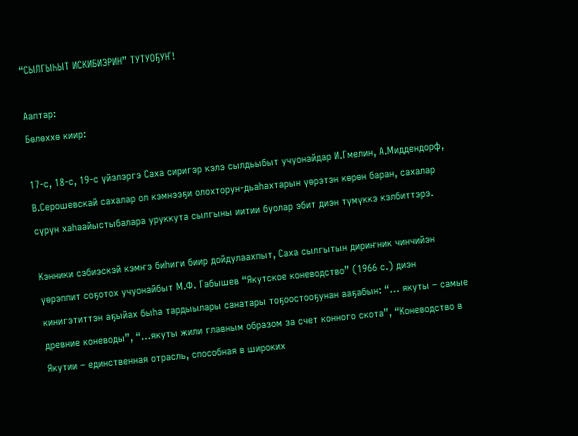“СЫЛГЫҺЫТ ИСКИБИЭРИН” ТУТУОҔУҤ!

Ааптар:
Бөлөххө киир:

17-с, 18-с, 19-с үйэлэргэ Саха сиригэр кэлэ сылдьыбыт учуонайдар И.Гмелин, А.Миддендорф, В.Серошевскай сахалар ол кэмнээҕи олохторун-дьаһахтарын үөрэтэн көрөн баран, сахалар сүрүн хаһаайыстыбалара уруккута сылгыны иитии буолар эбит диэн түмүккэ кэлбиттэрэ.

Кэнники сэбиэскэй кэмҥэ биһиги биир дойдулаахпыт, Саха сылгытын дириҥник чинчийэн үөрэппит соҕотох учуонайбыт М.Ф. Габышев “Якутское коневодство” (1966 с.) диэн кинигэтиттэн аҕыйах быһа тардыылары санатары тоҕоостооҕунан ааҕабын: “… якуты – самые древние коневоды”, “…якуты жили главным образом за счет конного скота”, “Коневодство в Якутии – единственная отрасль, способная в широких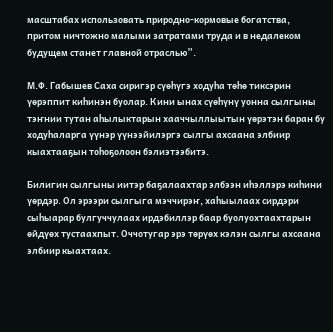масштабах использовать природно-кормовые богатства, притом ничтожно малыми затратами труда и в недалеком будущем станет главной отраслью”.

М.Ф. Габышев Саха сиригэр сүөһүгэ ходуһа төһө тиксэрин үөрэппит киһинэн буолар. Кини ынах сүөһүнү уонна сылгыны тэҥнии тутан аһылыктарын хааччыллыытын үөрэтэн баран бу ходуһаларга үүнэр үүнээйилэргэ сылгы ахсаана элбиир кыахтааҕын тоһоҕолоон бэлиэтээбитэ.

Билигин сылгыны иитэр баҕалаахтар элбээн иһэллэрэ киһини үөрдэр. Ол эрээри сылгыга мэччирэҥ, хаһыылаах сирдэри сыһыарар булгуччулаах ирдэбиллэр баар буолуохтаахтарын өйдүөх тустаахпыт. Оччотугар эрэ төрүөх кэлэн сылгы ахсаана элбиир кыахтаах.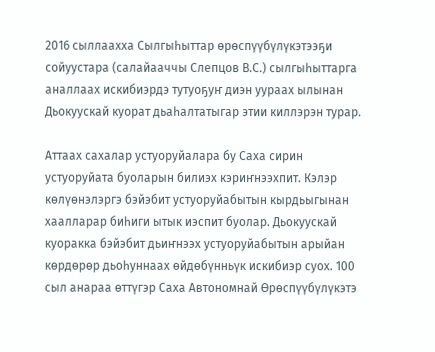2016 сыллаахха Сылгыһыттар өрөспүүбүлүкэтээҕи сойуустара (салайааччы Слепцов В.С.) сылгыһыттарга аналлаах искибиэрдэ тутуоҕуҥ диэн уураах ылынан Дьокуускай куорат дьаһалтатыгар этии киллэрэн турар.

Аттаах сахалар устуоруйалара бу Саха сирин устуоруйата буоларын билиэх кэриҥнээхпит. Кэлэр көлүөнэлэргэ бэйэбит устуоруйабытын кырдьыгынан хаалларар биһиги ытык иэспит буолар. Дьокуускай куоракка бэйэбит дьиҥнээх устуоруйабытын арыйан көрдөрөр дьоһуннаах өйдөбүнньүк искибиэр суох. 100 сыл анараа өттүгэр Саха Автономнай Өрөспүүбүлүкэтэ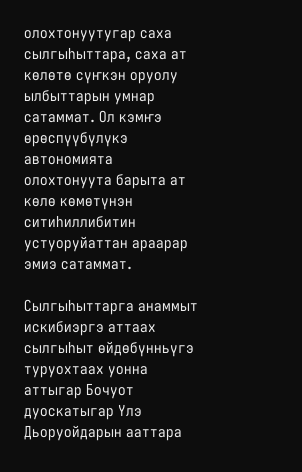олохтонуутугар саха сылгыһыттара, саха ат көлөтө сүҥкэн оруолу ылбыттарын умнар сатаммат. Ол кэмҥэ өрөспүүбүлүкэ автономията олохтонуута барыта ат көлө көмөтүнэн ситиһиллибитин устуоруйаттан араарар эмиэ сатаммат.

Сылгыһыттарга анаммыт искибиэргэ аттаах сылгыһыт өйдөбүнньүгэ туруохтаах уонна аттыгар Бочуот дуоскатыгар Үлэ Дьоруойдарын ааттара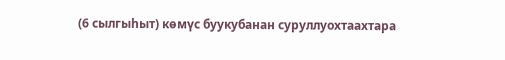(6 сылгыһыт) көмүс буукубанан суруллуохтаахтара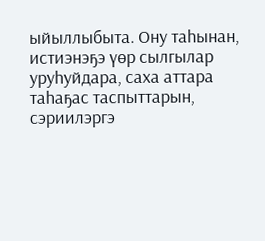ыйыллыбыта. Ону таһынан, истиэнэҕэ үөр сылгылар уруһуйдара, саха аттара таһаҕас таспыттарын, сэриилэргэ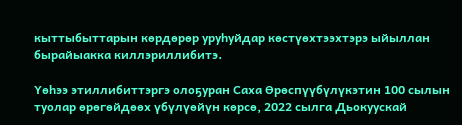кыттыбыттарын көрдөрөр уруһуйдар көстүөхтээхтэрэ ыйыллан бырайыакка киллэриллибитэ.

Үөһээ этиллибиттэргэ олоҕуран Саха Өрөспүүбүлүкэтин 100 сылын туолар өрөгөйдөөх үбүлүөйүн көрсө, 2022 сылга Дьокуускай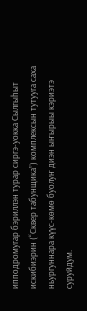ипподромугар бэриллэн турар сиргэ-уокка Сылгыһыт искибиэрин (“Сквер табунщика”) комплексын тутууга саха ньургуннара күүс-көмө буолуҥ диэн ыҥырыы кэриэтэ суруйдум.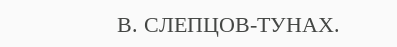В. СЛЕПЦОВ-ТУНАХ.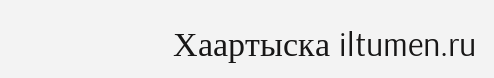Хаартыска iltumen.ru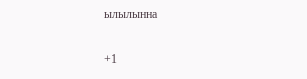ылылынна

+1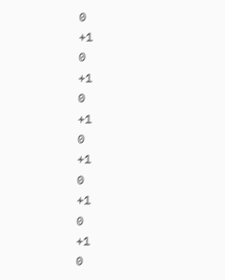0
+1
0
+1
0
+1
0
+1
0
+1
0
+1
0